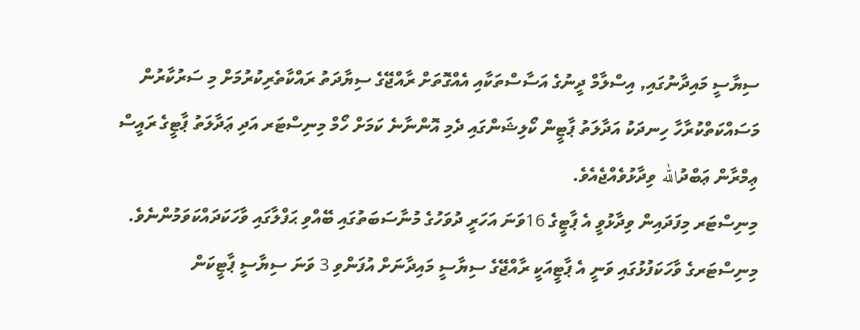ސިޔާސީ މައިދާނުގައި, އިސްލާމް ދީނުގެ އަސާސްތަކާއި އެއްގޮތަށް ރާއްޖޭގެ ސިޔާދަތު ރައްކާތެރިކުރުމަށް މި ސަރުކާރުން މަސައްކަތްކުރާހާ ހިނދަކު އަދާލަތު ޕާޓީން ކޯލިޝަންގައި ދެމި އޮންނާނެ ކަމަށް ހޯމް މިނިސްޓަރ އަދި ޢަދާލަތު ޕާޓީގެ ރައީސް ޢިމްރާން ޢަބްދުالله ވިދާޅުވެއްޖެއެވެ.
މިނިސްޓަރ މިފަދައިން ވިދާޅުވީ އެ ޕާޓީގެ 16ވަނަ އަހަރީ ދުވަހުގެ މުނާސަބަތުގައި ބޭއްވި ޙަފްލާގައި ވާހަކަދައްކަވަމުންނެވެ. މިނިސްޓަރގެ ވާހަކަފުޅުގައި ވަނީ އެ ޕާޓީއަކީ ރާއްޖޭގެ ސިޔާސީ މައިދާނަށް އުފަންވި 3 ވަނަ ސިޔާސީ ޕާޓީކަން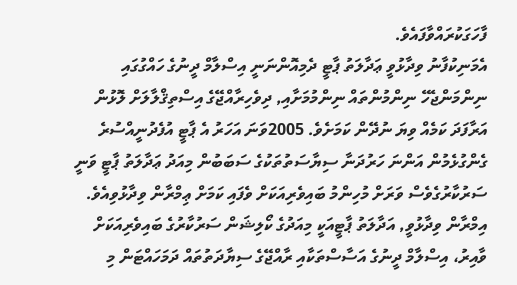ފާހަގަކުރައްވާފައެވެ.
އެމަނިކުފާނު ވިދާޅުވީ ޢަދާލަތު ޕާޓީ ދެމިއޮންނަނީ އިސްލާމް ދީނުގެ ހައްގުގައި ނިންމަންޖެހޭ ނިންމުންތައް ނިންމުމަށާއި, ދިވެހިރާއްޖޭގެ އިސްތިޤްލާލަށް ލޮޅުން އަރާފަދަ ކަމެއް ވިޔަ ނުދޭން ކަމަށެވެ. 2005ވަނަ އަހަރު އެ ޕާޓީ އުފެދުނީއްސުރެ ގެންގުޅެމުން އަންނަ ހަރުދަނާ ސިޔާސަތުތަކުގެ ސަބަބުން މިއަދު ޢަދާލަތު ޕާޓީ ވަނީ ސަރުކާރުގެވެސް ވަރަށް މުހިންމު ބައިވެރިއަކަށް ވެފައި ކަމަށް ޢިމްރާން ވިދާޅުވިއެވެ.
އިމްރާން ވިދާޅުވީ, އަދާލަތު ޕާޓީއަކީ މިއަދުގެ ކޯލިޝަން ސަރުކާރުގެ ބައިވެރިއަކަށް ވާއިރު، އިސްލާމް ދީނުގެ އަސާސްތަކާއި ރާއްޖޭގެ ސިޔާދަތުތައް ދަމަހައްޓަން މި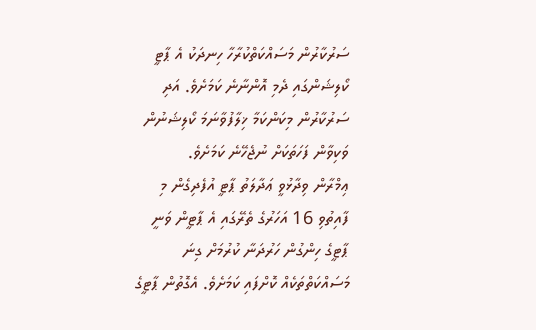ސަރުކާރުން މަސައްކަތްކުރާހާ ހިނދަކު އެ ޕާޓީ ކޯލިޝަންގައި ދެމި އޮންނާނެ ކަމަށެވެ. އަދި ސަރުކާރުން މިކަންކަމާ ޚިލާފުވާނަމަ ކޯލިޝަނުން ވަކިވާން ފަހަތަކަށް ނުޖެހޭނެ ކަމަށެވެ.
ޢިމްރާން ވިދާޅުވީ ޢަދާލަތު ޕާޓީ އުފެދިގެން މި ފާއިތުވި 16 އަހަރުގެ ތެރޭގައި އެ ޕާޓީން ވަނީ ޕާޓީގެ ހިންގުން ހަރުދަނާ ކުރުމަށް ގިނަ މަސައްކަތްތަކެއް ކޮށްފައި ކަމަށެވެ. އެގޮތުން ޕާޓީގެ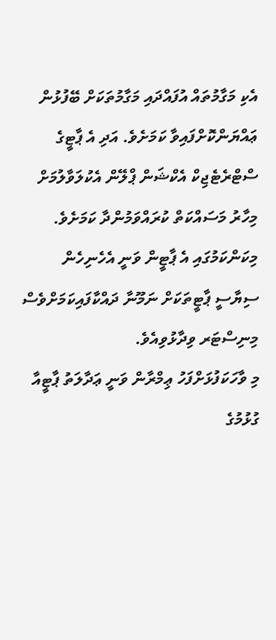އެކި މަގާމުތައް އުފައްދައި މަގާމުތަކަށް ބޭފުޅުން ޢައްޔަންކޮށްފައިވާ ކަމަށެވެ. އަދި އެ ޕާޓީގެ ސްޓްރެޓެޖިކް އެކްޝަން ޕްލޭން އެކުލަވާލުމަށް މިހާރު މަސައްކަތް ކުރައްވަމުންދާ ކަމަށެވެ. މިކަންކަމުގައި އެ ޕާޓީން ވަނީ އެހެނިހެން ސިޔާސީ ޕާޓީތަކަށް ނަމޫނާ ދައްކާފައިކަމަށްވެސް މިނިސްޓަރ ވިދާޅުވިއެވެ.
މި ވާހަކަފުޅަށްފަހު ޢިމްރާން ވަނީ ޢަދާލަތު ޕާޓީއާ ގުޅުމުގެ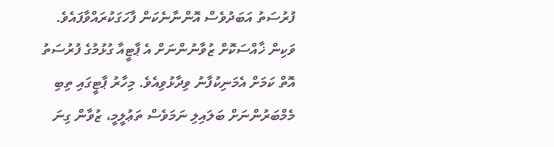ފުރުސަތު އަބަދުވެސް އޮންނާނެކަން ފާހަގަކުރައްވާފައެވެ. ވަކިން ޚާއްސަކޮށް ޒުވާނުންނަށް އެ ޕާޓީއާ ގުޅުމުގެ ފުރުސަތު އޮތް ކަމަށް އެމަނިކުފާނު ވިދާޅުވިއެވެ. މިހާރު ޕާޓީގައި ތިބި މެމްބަރުންނަށް ބަލައިލި ނަމަވެސް ތަޢުލީމީ، ޒުވާން ގިނަ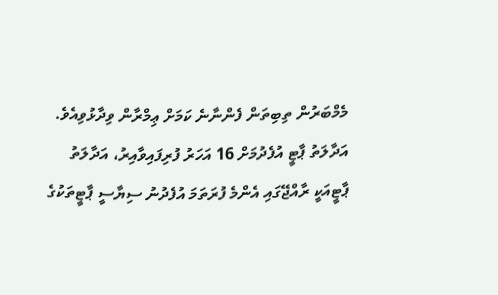މެމްބަރުން ތިބިތަން ފެންނާނެ ކަމަށް ޢިމްރާން ވިދާޅުވިއެވެ.
އަދާލަތު ޕާޓީ އުފެދުމަށް 16 އަހަރު ފުރިފައިވާއިރު، އަދާލަތު ޕާޓީއަކީ ރާއްޖޭގައި އެންމެ ފުރަތަމަ އުފެދުނު ސިޔާސީ ޕާޓީތަކުގެ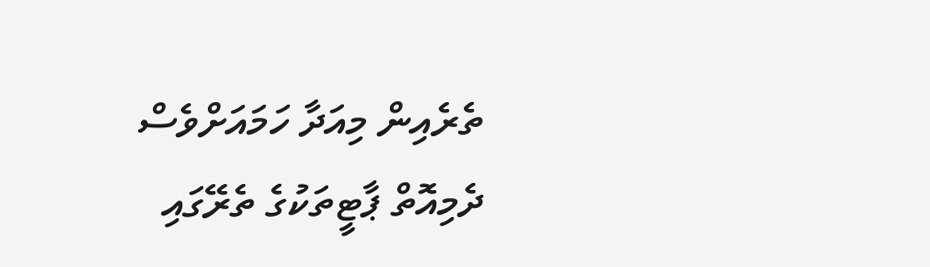ތެރެއިން މިއަދާ ހަމައަށްވެސް ދެމިއޮތް ޕާޓީތަކުގެ ތެރޭގައި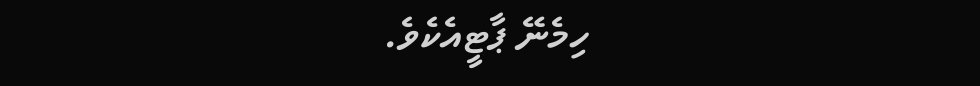ހިމެނޭ ޕާޓީއެކެވެ.